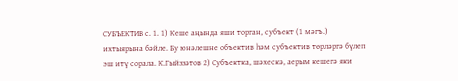СУБЪЕКТИВ с. 1. 1) Кеше аңында яши торган, субъект (1 мәгъ.) ихтыярына бәйле. Бу юнәлешне объектив һәм субъектив төрләргә бүлеп эш итү сорала. К.Гыйззәтов 2) Субъектка, шәхескә, аерым кешегә яки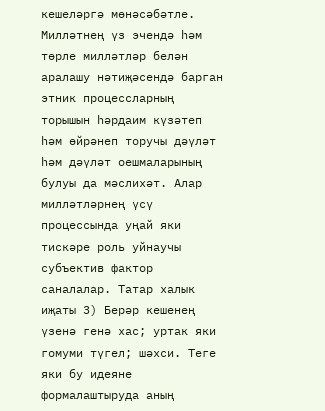кешеләргә мөнәсәбәтле. Милләтнең үз эчендә һәм төрле милләтләр белән аралашу нәтиҗәсендә барган этник процессларның торышын һәрдаим күзәтеп һәм өйрәнеп торучы дәүләт һәм дәүләт оешмаларының булуы да мәслихәт. Алар милләтләрнең үсү процессында уңай яки тискәре роль уйнаучы субъектив фактор саналалар. Татар халык иҗаты 3) Берәр кешенең үзенә генә хас; уртак яки гомуми түгел; шәхси. Теге яки бу идеяне формалаштыруда аның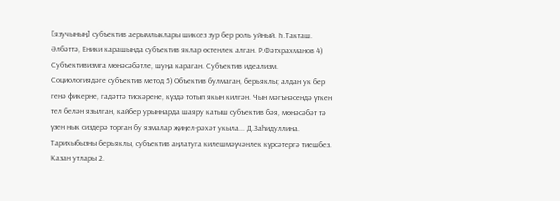[язучының] субъектив аерымлыклары шиксез зур бер роль уйный. Һ.Такташ. Әлбәттә, Еники карашында субъектив яклар өстенлек алган. Р.Фәтхрахманов 4) Субъективизмга мөнәсәбәтле, шуңа караган. Субъектив идеализм. Социологиядәге субъектив метод 5) Объектив булмаган, берьяклы; алдан ук бер генә фикерне, гадәттә тискәрене, күздә тотып якын килгән. Чын мәгънәсендә үткен тел белән язылган, кайбер урыннарда шаяру катыш субъектив бәя, мөнәсәбәт тә үзен нык сиздерә торган бу язмалар җиңел-рәхәт укыла... Д.Заһидуллина. Тарихыбызны берьяклы, субъектив аңлатуга килешмәүчәнлек күрсәтергә тиешбез. Казан утлары 2.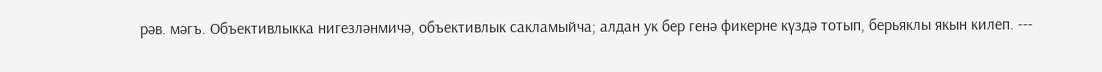рәв. мәгъ. Объективлыкка нигезләнмичә, объективлык сакламыйча; алдан ук бер генә фикерне күздә тотып, берьяклы якын килеп. ---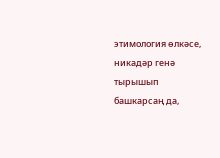этимология өлкәсе, никадәр генә тырышып башкарсаң да,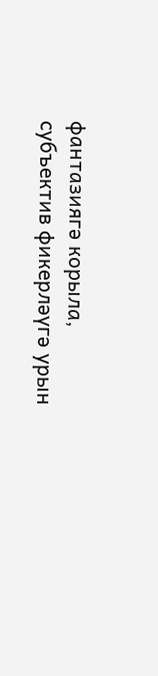фантазиягә корыла, субъектив фикерләүгә урын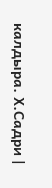калдыра. Х.Садри |